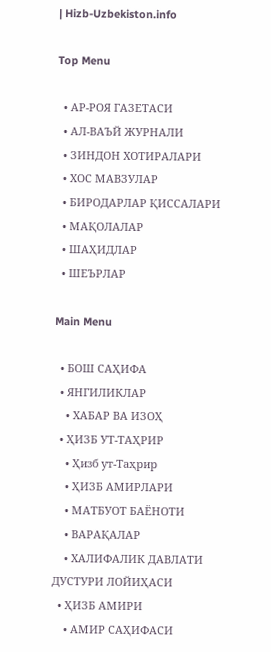| Hizb-Uzbekiston.info

Top Menu

  • АР-РОЯ ГАЗЕТАСИ
  • АЛ-ВАЪЙ ЖУРНАЛИ
  • ЗИНДОН ХОТИРАЛАРИ
  • ХОС МАВЗУЛАР
  • БИРОДАРЛАР ҚИССАЛАРИ
  • МАҚОЛАЛАР
  • ШАҲИДЛАР
  • ШЕЪРЛАР

Main Menu

  • БОШ САҲИФА
  • ЯНГИЛИКЛАР
    • ХАБАР ВА ИЗОҲ
  • ҲИЗБ УТ-ТАҲРИР
    • Ҳизб ут-Таҳрир
    • ҲИЗБ АМИРЛАРИ
    • МАТБУОТ БАЁНОТИ
    • ВАРАҚАЛАР
    • ХАЛИФАЛИК ДАВЛАТИ ДУСТУРИ ЛОЙИҲАСИ
  • ҲИЗБ АМИРИ
    • АМИР САҲИФАСИ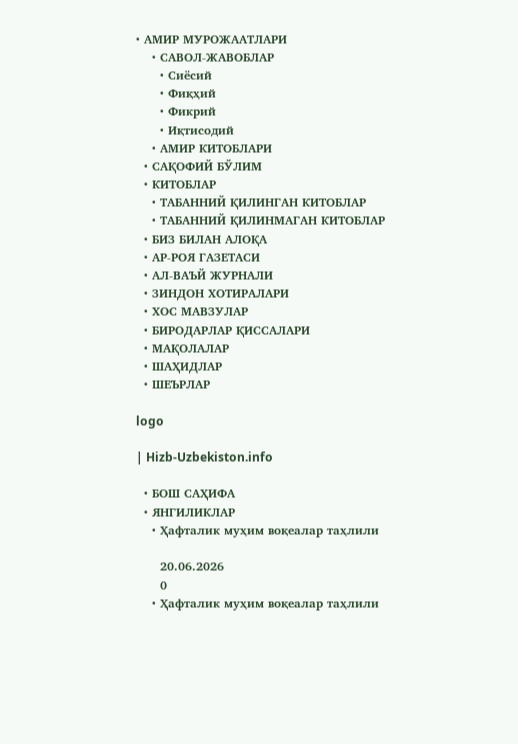• АМИР МУРОЖААТЛАРИ
    • САВОЛ-ЖАВОБЛАР
      • Сиёсий
      • Фиқҳий
      • Фикрий
      • Иқтисодий
    • АМИР КИТОБЛАРИ
  • САҚОФИЙ БЎЛИМ
  • КИТОБЛАР
    • ТАБАННИЙ ҚИЛИНГАН КИТОБЛАР
    • ТАБАННИЙ ҚИЛИНМАГАН КИТОБЛАР
  • БИЗ БИЛАН АЛОҚА
  • АР-РОЯ ГАЗЕТАСИ
  • АЛ-ВАЪЙ ЖУРНАЛИ
  • ЗИНДОН ХОТИРАЛАРИ
  • ХОС МАВЗУЛАР
  • БИРОДАРЛАР ҚИССАЛАРИ
  • МАҚОЛАЛАР
  • ШАҲИДЛАР
  • ШЕЪРЛАР

logo

| Hizb-Uzbekiston.info

  • БОШ САҲИФА
  • ЯНГИЛИКЛАР
    • Ҳафталик муҳим воқеалар таҳлили

      20.06.2026
      0
    • Ҳафталик муҳим воқеалар таҳлили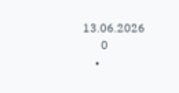13.06.2026
      0
    •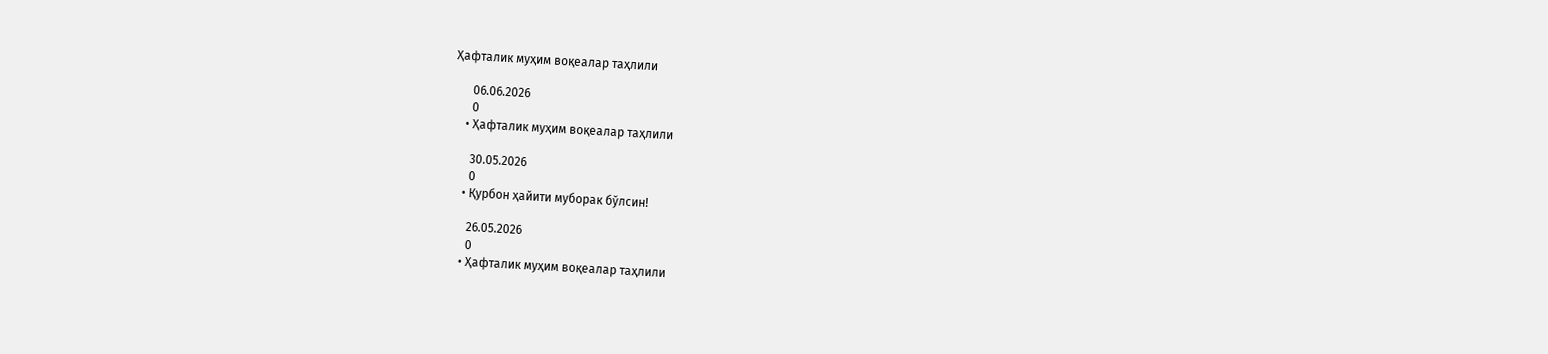Ҳафталик муҳим воқеалар таҳлили

      06.06.2026
      0
    • Ҳафталик муҳим воқеалар таҳлили

      30.05.2026
      0
    • Қурбон ҳайити муборак бўлсин!

      26.05.2026
      0
    • Ҳафталик муҳим воқеалар таҳлили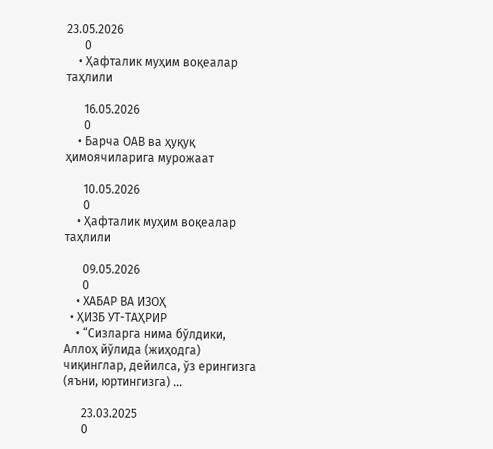23.05.2026
      0
    • Ҳафталик муҳим воқеалар таҳлили

      16.05.2026
      0
    • Барча ОАВ ва ҳуқуқ ҳимоячиларига мурожаат

      10.05.2026
      0
    • Ҳафталик муҳим воқеалар таҳлили

      09.05.2026
      0
    • ХАБАР ВА ИЗОҲ
  • ҲИЗБ УТ-ТАҲРИР
    • “Сизларга нима бўлдики, Аллоҳ йўлида (жиҳодга) чиқинглар, дейилса, ўз ерингизга (яъни, юртингизга) ...

      23.03.2025
      0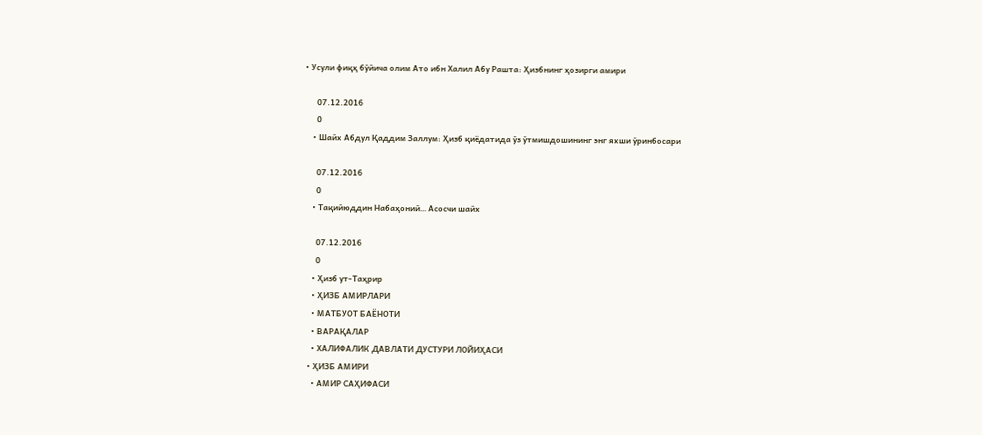• Усули фиқҳ бўйича олим Ато ибн Халил Абу Рашта: Ҳизбнинг ҳозирги амири

      07.12.2016
      0
    • Шайх Абдул Қаддим Заллум: Ҳизб қиёдатида ўз ўтмишдошининг энг яхши ўринбосари

      07.12.2016
      0
    • Тақийюддин Набаҳоний… Асосчи шайх

      07.12.2016
      0
    • Ҳизб ут-Таҳрир
    • ҲИЗБ АМИРЛАРИ
    • МАТБУОТ БАЁНОТИ
    • ВАРАҚАЛАР
    • ХАЛИФАЛИК ДАВЛАТИ ДУСТУРИ ЛОЙИҲАСИ
  • ҲИЗБ АМИРИ
    • АМИР САҲИФАСИ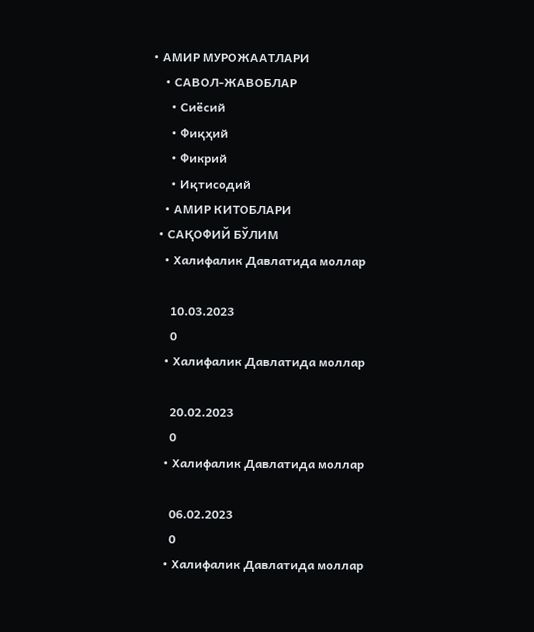• АМИР МУРОЖААТЛАРИ
    • САВОЛ-ЖАВОБЛАР
      • Сиёсий
      • Фиқҳий
      • Фикрий
      • Иқтисодий
    • АМИР КИТОБЛАРИ
  • САҚОФИЙ БЎЛИМ
    • Халифалик Давлатида моллар

      10.03.2023
      0
    • Халифалик Давлатида моллар

      20.02.2023
      0
    • Халифалик Давлатида моллар

      06.02.2023
      0
    • Халифалик Давлатида моллар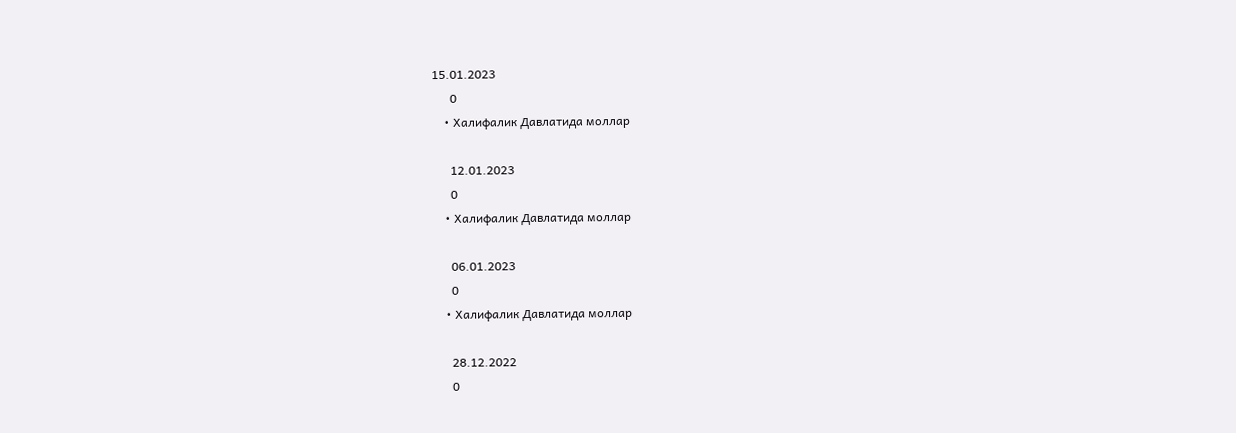15.01.2023
      0
    • Халифалик Давлатида моллар

      12.01.2023
      0
    • Халифалик Давлатида моллар

      06.01.2023
      0
    • Халифалик Давлатида моллар

      28.12.2022
      0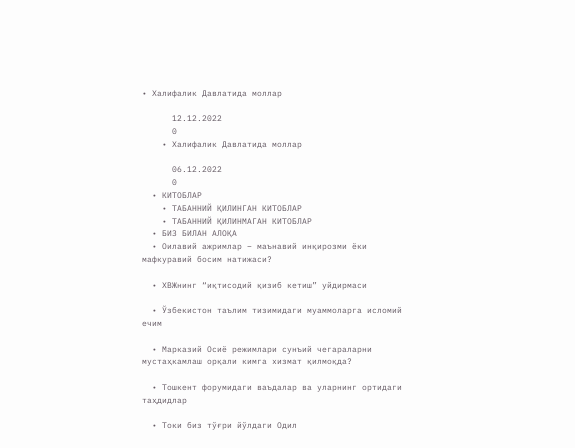• Халифалик Давлатида моллар

      12.12.2022
      0
    • Халифалик Давлатида моллар

      06.12.2022
      0
  • КИТОБЛАР
    • ТАБАННИЙ ҚИЛИНГАН КИТОБЛАР
    • ТАБАННИЙ ҚИЛИНМАГАН КИТОБЛАР
  • БИЗ БИЛАН АЛОҚА
  • Оилавий ажримлар – маънавий инқирозми ёки мафкуравий босим натижаси?

  • ХВЖнинг “иқтисодий қизиб кетиш” уйдирмаси

  • Ўзбекистон таълим тизимидаги муаммоларга исломий ечим

  • Марказий Осиё режимлари сунъий чегараларни мустаҳкамлаш орқали кимга хизмат қилмоқда?

  • Тошкент форумидаги ваъдалар ва уларнинг ортидаги таҳдидлар

  • Токи биз тўғри йўлдаги Одил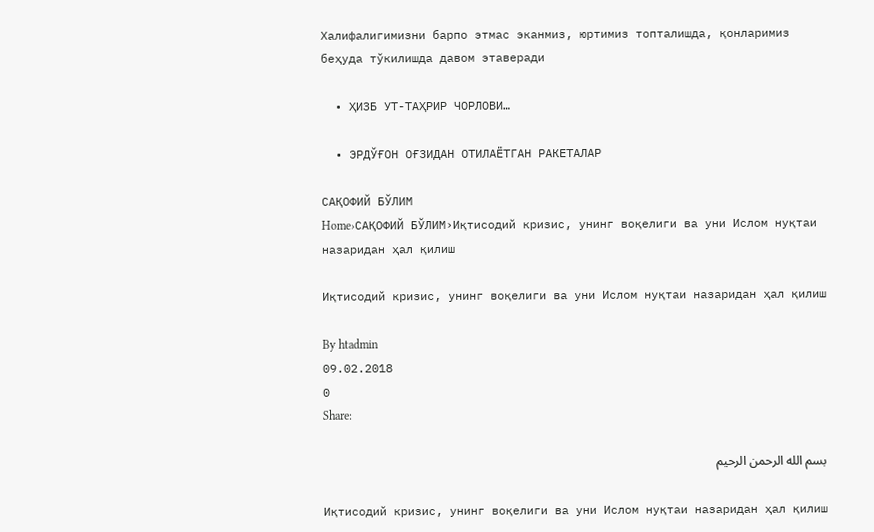Халифалигимизни барпо этмас эканмиз, юртимиз топталишда, қонларимиз беҳуда тўкилишда давом этаверади

  • ҲИЗБ УТ-ТАҲРИР ЧОРЛОВИ…

  • ЭРДЎҒОН ОҒЗИДАН ОТИЛАЁТГАН РАКЕТАЛАР

САҚОФИЙ БЎЛИМ
Home›САҚОФИЙ БЎЛИМ›Иқтисодий кризис, унинг воқелиги ва уни Ислом нуқтаи назаридан ҳал қилиш

Иқтисодий кризис, унинг воқелиги ва уни Ислом нуқтаи назаридан ҳал қилиш

By htadmin
09.02.2018
0
Share:

بسم الله الرحمن الرحيم

Иқтисодий кризис, унинг воқелиги ва уни Ислом нуқтаи назаридан ҳал қилиш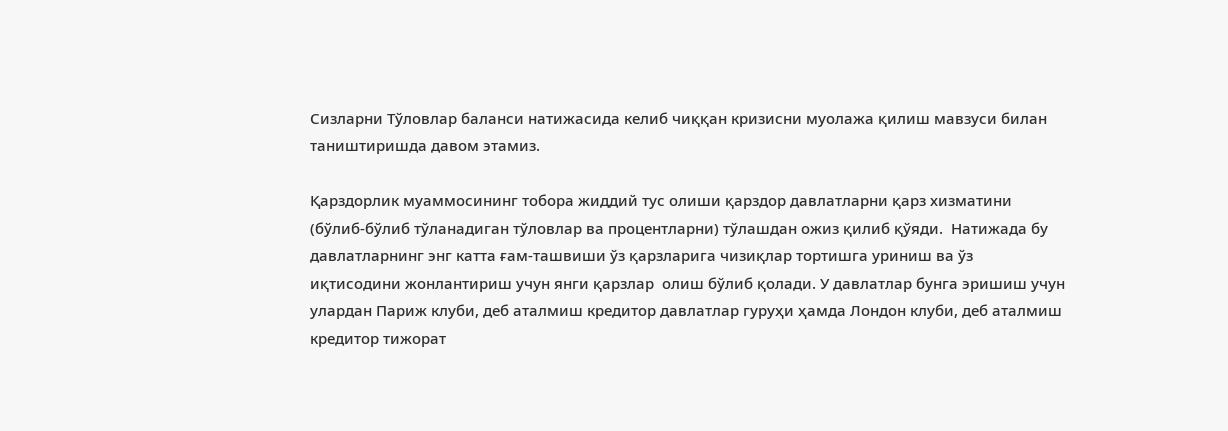Сизларни Тўловлар баланси натижасида келиб чиққан кризисни муолажа қилиш мавзуси билан таништиришда давом этамиз.

Қарздорлик муаммосининг тобора жиддий тус олиши қарздор давлатларни қарз хизматини (бўлиб-бўлиб тўланадиган тўловлар ва процентларни) тўлашдан ожиз қилиб қўяди.  Натижада бу давлатларнинг энг катта ғам-ташвиши ўз қарзларига чизиқлар тортишга уриниш ва ўз  иқтисодини жонлантириш учун янги қарзлар  олиш бўлиб қолади. У давлатлар бунга эришиш учун улардан Париж клуби, деб аталмиш кредитор давлатлар гуруҳи ҳамда Лондон клуби, деб аталмиш кредитор тижорат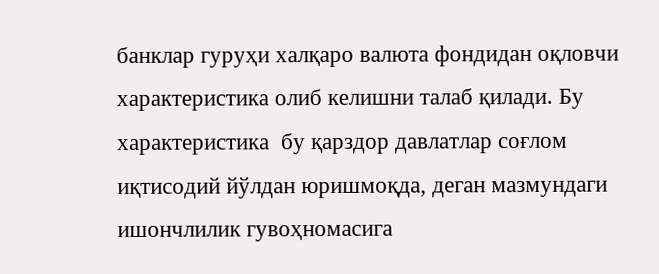банклар гуруҳи халқаро валюта фондидан оқловчи характеристика олиб келишни талаб қилади. Бу характеристика  бу қарздор давлатлар соғлом иқтисодий йўлдан юришмоқда, деган мазмундаги ишончлилик гувоҳномасига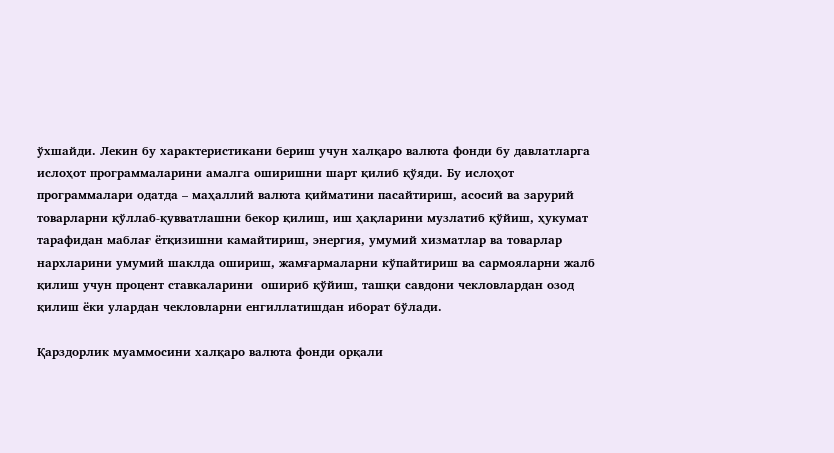ўхшайди. Лекин бу характеристикани бериш учун халқаро валюта фонди бу давлатларга ислоҳот программаларини амалга оширишни шарт қилиб қўяди. Бу ислоҳот программалари одатда – маҳаллий валюта қийматини пасайтириш, асосий ва зарурий товарларни қўллаб-қувватлашни бекор қилиш, иш ҳақларини музлатиб қўйиш, ҳукумат тарафидан маблағ ётқизишни камайтириш, энергия, умумий хизматлар ва товарлар нархларини умумий шаклда ошириш, жамғармаларни кўпайтириш ва сармояларни жалб қилиш учун процент ставкаларини  ошириб қўйиш, ташқи савдони чекловлардан озод қилиш ёки улардан чекловларни енгиллатишдан иборат бўлади.

Қарздорлик муаммосини халқаро валюта фонди орқали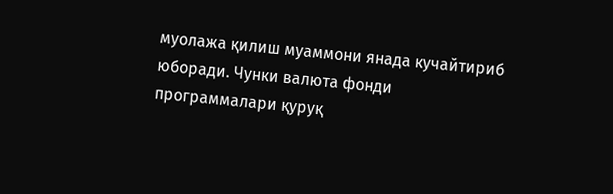муолажа қилиш муаммони янада кучайтириб юборади. Чунки валюта фонди программалари қуруқ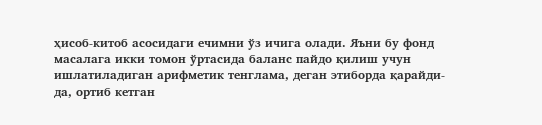ҳисоб-китоб асосидаги ечимни ўз ичига олади. Яъни бу фонд масалага икки томон ўртасида баланс пайдо қилиш учун ишлатиладиган арифметик тенглама, деган этиборда қарайди-да, ортиб кетган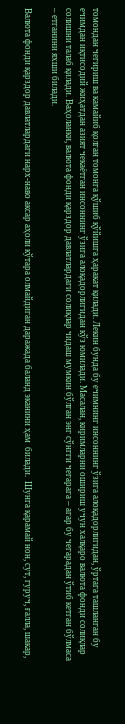томондан чегириш ва камайиб қолган томонга қўшиб қўйишга ҳаракат қилади. Лекин бунда бу ечимнинг инсоннинг ўзига алоқадорлигидан, ўртага ташланган бу ечимдан иқтисодий жиҳатдан азият чекаётган инсоннинг ўзига алоқадорлигидан кўз юмилади. Масалан, киримларни ошириш учун халқаро валюта фонди солиқлар солишни талаб қилади. Ваҳоланки, валюта фонди қарздор давлатлардаги солиқлар чидаш мумкин бўлган энг сўнгги чегарага – агар бу чегарадан ўтиб кетган бўлмаса – етганини яхши билади.

Валюта фонди қарздор давлатлардаги нарх-наво аксар аҳоли кўтара олмайдиган даражада баланд эканини ҳам  билади.  Шунга қарамай нон, сут, гуруч, ғалла, шакар,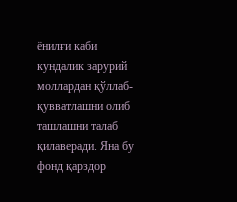ёнилғи каби кундалик зарурий моллардан қўллаб-қувватлашни олиб ташлашни талаб қилаверади. Яна бу фонд қарздор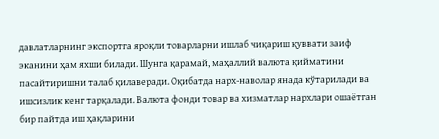давлатларнинг экспортга яроқли товарларни ишлаб чиқариш қуввати заиф эканини ҳам яхши билади. Шунга қарамай, маҳаллий валюта қийматини пасайтиришни талаб қилаверади. Оқибатда нарх-наволар янада кўтарилади ва ишсизлик кенг тарқалади. Валюта фонди товар ва хизматлар нархлари ошаётган бир пайтда иш ҳақларини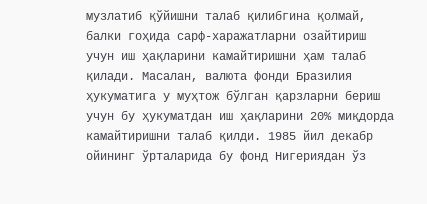музлатиб қўйишни талаб қилибгина қолмай, балки гоҳида сарф-харажатларни озайтириш учун иш ҳақларини камайтиришни ҳам талаб қилади. Масалан, валюта фонди Бразилия ҳукуматига у муҳтож бўлган қарзларни бериш учун бу ҳукуматдан иш ҳақларини 20% миқдорда камайтиришни талаб қилди. 1985 йил декабр ойининг ўрталарида бу фонд Нигериядан ўз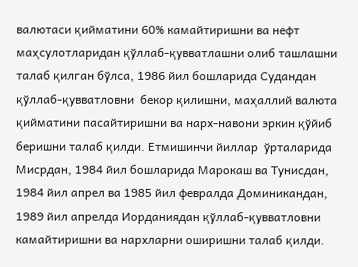валютаси қийматини 60% камайтиришни ва нефт маҳсулотларидан қўллаб-қувватлашни олиб ташлашни талаб қилган бўлса, 1986 йил бошларида Судандан қўллаб-қувватловни  бекор қилишни, маҳаллий валюта қийматини пасайтиришни ва нарх-навони эркин қўйиб беришни талаб қилди. Етмишинчи йиллар  ўрталарида Мисрдан, 1984 йил бошларида Марокаш ва Тунисдан, 1984 йил апрел ва 1985 йил февралда Доминикандан, 1989 йил апрелда Иорданиядан қўллаб-қувватловни камайтиришни ва нархларни оширишни талаб қилди.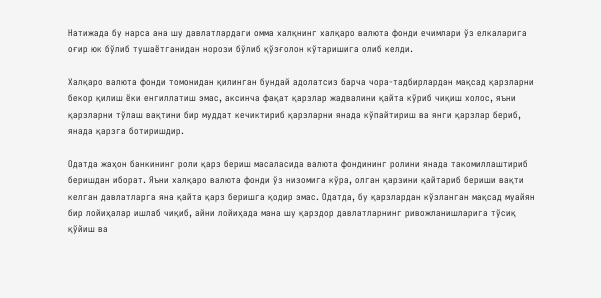Натижада бу нарса ана шу давлатлардаги омма халқнинг халқаро валюта фонди ечимлари ўз елкаларига оғир юк бўлиб тушаётганидан норози бўлиб қўзғолон кўтаришига олиб келди.

Халқаро валюта фонди томонидан қилинган бундай адолатсиз барча чора-тадбирлардан мақсад қарзларни бекор қилиш ёки енгиллатиш эмас, аксинча фақат қарзлар жадвалини қайта кўриб чиқиш холос, яъни қарзларни тўлаш вақтини бир муддат кечиктириб қарзларни янада кўпайтириш ва янги қарзлар бериб, янада қарзга ботиришдир.

Одатда жаҳон банкининг роли қарз бериш масаласида валюта фондининг ролини янада такомиллаштириб беришдан иборат. Яъни халқаро валюта фонди ўз низомига кўра, олган қарзини қайтариб бериши вақти келган давлатларга яна қайта қарз беришга қодир эмас. Одатда, бу қарзлардан кўзланган мақсад муайян бир лойиҳалар ишлаб чиқиб, айни лойиҳада мана шу қарздор давлатларнинг ривожланишларига тўсиқ қўйиш ва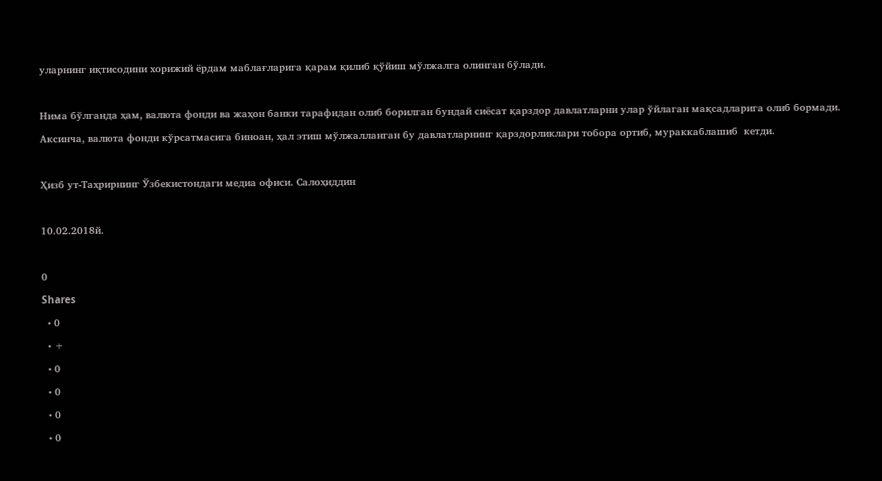уларнинг иқтисодини хорижий ёрдам маблағларига қарам қилиб қўйиш мўлжалга олинган бўлади.

Нима бўлганда ҳам, валюта фонди ва жаҳон банки тарафидан олиб борилган бундай сиёсат қарздор давлатларни улар ўйлаган мақсадларига олиб бормади. Аксинча, валюта фонди кўрсатмасига биноан, ҳал этиш мўлжалланган бу давлатларнинг қарздорликлари тобора ортиб, мураккаблашиб  кетди.

Ҳизб ут-Таҳрирнинг Ўзбекистондаги медиа офиси. Салоҳиддин

10.02.2018й.

0
Shares
  • 0
  • +
  • 0
  • 0
  • 0
  • 0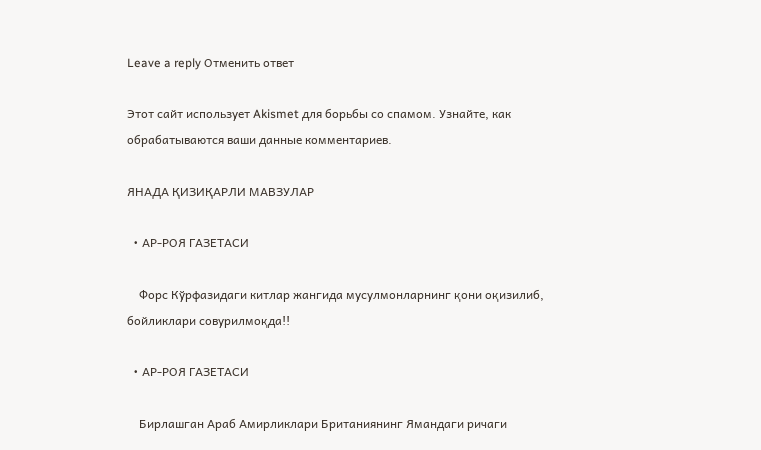Leave a reply Отменить ответ

Этот сайт использует Akismet для борьбы со спамом. Узнайте, как обрабатываются ваши данные комментариев.

ЯНАДА ҚИЗИҚАРЛИ МАВЗУЛАР

  • АР-РОЯ ГАЗЕТАСИ

    Форс Кўрфазидаги китлар жангида мусулмонларнинг қони оқизилиб, бойликлари совурилмоқда!!

  • АР-РОЯ ГАЗЕТАСИ

    Бирлашган Араб Амирликлари Британиянинг Ямандаги ричаги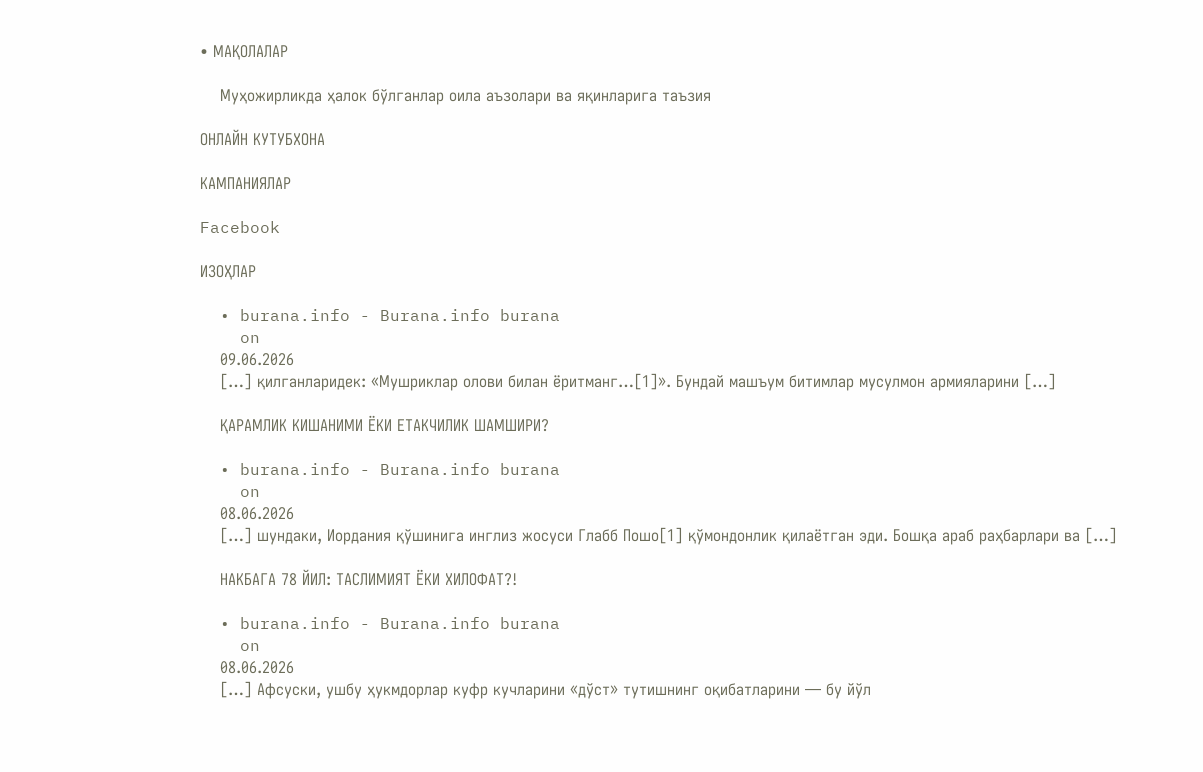• МАҚОЛАЛАР

    Муҳожирликда ҳалок бўлганлар оила аъзолари ва яқинларига таъзия

ОНЛАЙН КУТУБХОНА

КАМПАНИЯЛАР

Facebook

ИЗОҲЛАР

  • burana.info - Burana.info burana
    on
    09.06.2026
    […] қилганларидек: «Мушриклар олови билан ёритманг…[1]». Бундай машъум битимлар мусулмон армияларини […]

    ҚАРАМЛИК КИШАНИМИ ЁКИ ЕТАКЧИЛИК ШАМШИРИ?

  • burana.info - Burana.info burana
    on
    08.06.2026
    […] шундаки, Иордания қўшинига инглиз жосуси Глабб Пошо[1] қўмондонлик қилаётган эди. Бошқа араб раҳбарлари ва […]

    НАКБАГА 78 ЙИЛ: ТАСЛИМИЯТ ЁКИ ХИЛОФАТ?!

  • burana.info - Burana.info burana
    on
    08.06.2026
    […] Афсуски, ушбу ҳукмдорлар куфр кучларини «дўст» тутишнинг оқибатларини — бу йўл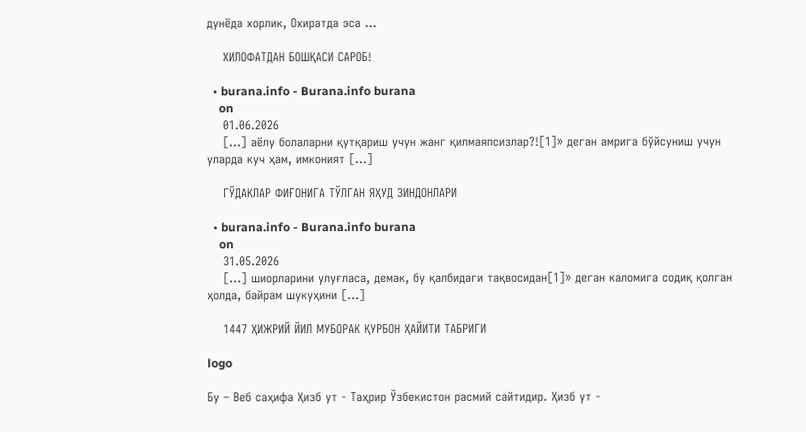дунёда хорлик, Охиратда эса ...

    ХИЛОФАТДАН БОШҚАСИ САРОБ!

  • burana.info - Burana.info burana
    on
    01.06.2026
    […] аёлу болаларни қутқариш учун жанг қилмаяпсизлар?![1]» деган амрига бўйсуниш учун уларда куч ҳам, имконият […]

    ГЎДАКЛАР ФИҒОНИГА ТЎЛГАН ЯҲУД ЗИНДОНЛАРИ

  • burana.info - Burana.info burana
    on
    31.05.2026
    […] шиорларини улуғласа, демак, бу қалбидаги тақвосидан[1]» деган каломига содиқ қолган ҳолда, байрам шукуҳини […]

    1447 ҲИЖРИЙ ЙИЛ МУБОРАК ҚУРБОН ҲАЙИТИ ТАБРИГИ

logo

Бу – Веб саҳифа Ҳизб ут - Таҳрир Ўзбекистон расмий сайтидир. Ҳизб ут -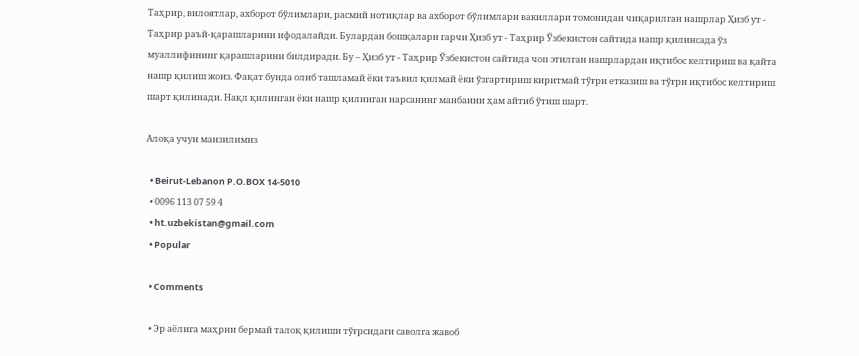Таҳрир, вилоятлар, ахборот бўлимлари, расмий нотиқлар ва ахборот бўлимлари вакиллари томонидан чиқарилган нашрлар Ҳизб ут - Таҳрир раъй-қарашларини ифодалайди. Булардан бошқалари гарчи Ҳизб ут - Таҳрир Ўзбекистон сайтида нашр қилинсада ўз муаллифининг қарашларини билдиради. Бу – Ҳизб ут - Таҳрир Ўзбекистон сайтида чоп этилган нашрлардан иқтибос келтириш ва қайта нашр қилиш жоиз. Фақат бунда олиб ташламай ёки таъвил қилмай ёки ўзгартириш киритмай тўғри етказиш ва тўғри иқтибос келтириш шарт қилинади. Нақл қилинган ёки нашр қилинган нарсанинг манбаини ҳам айтиб ўтиш шарт.

Алоқа учун манзилимиз

  • Beirut-Lebanon P.O.BOX 14-5010
  • 0096 113 07 59 4
  • ht.uzbekistan@gmail.com
  • Popular

  • Comments

  • Эр аёлига маҳрни бермай талоқ қилиши тўғрсидаги саволга жавоб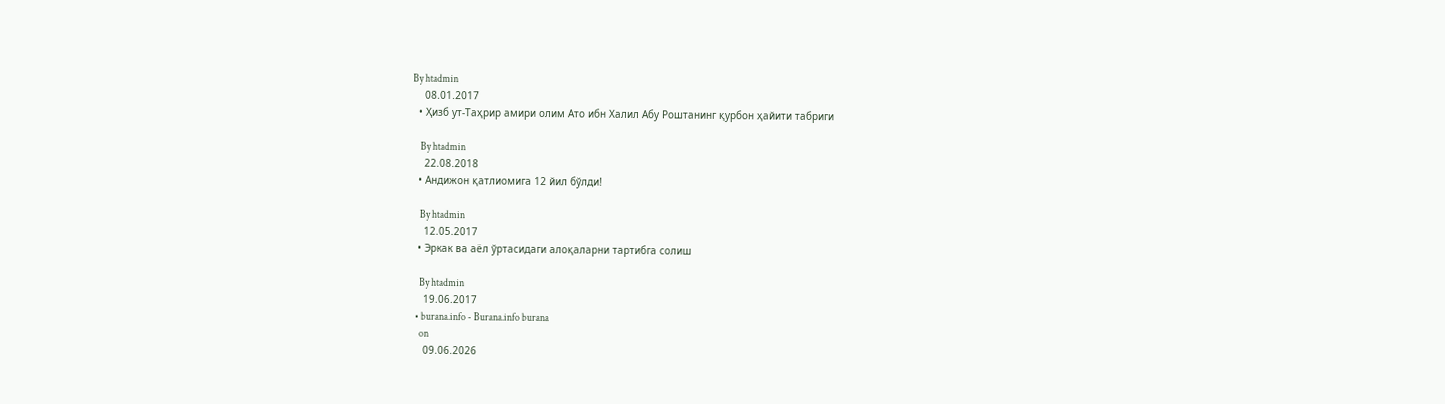By htadmin
    08.01.2017
  • Ҳизб ут-Таҳрир амири олим Ато ибн Халил Абу Роштанинг қурбон ҳайити табриги

    By htadmin
    22.08.2018
  • Андижон қатлиомига 12 йил бўлди!

    By htadmin
    12.05.2017
  • Эркак ва аёл ўртасидаги алоқаларни тартибга солиш

    By htadmin
    19.06.2017
  • burana.info - Burana.info burana
    on
    09.06.2026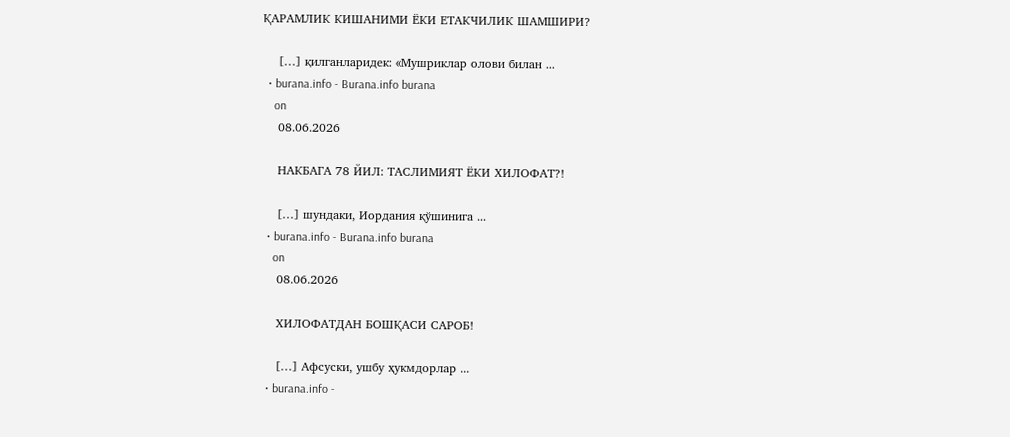ҚАРАМЛИК КИШАНИМИ ЁКИ ЕТАКЧИЛИК ШАМШИРИ?

    […] қилганларидек: «Мушриклар олови билан ...
  • burana.info - Burana.info burana
    on
    08.06.2026

    НАКБАГА 78 ЙИЛ: ТАСЛИМИЯТ ЁКИ ХИЛОФАТ?!

    […] шундаки, Иордания қўшинига ...
  • burana.info - Burana.info burana
    on
    08.06.2026

    ХИЛОФАТДАН БОШҚАСИ САРОБ!

    […] Афсуски, ушбу ҳукмдорлар ...
  • burana.info -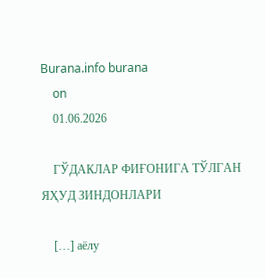Burana.info burana
    on
    01.06.2026

    ГЎДАКЛАР ФИҒОНИГА ТЎЛГАН ЯҲУД ЗИНДОНЛАРИ

    […] аёлу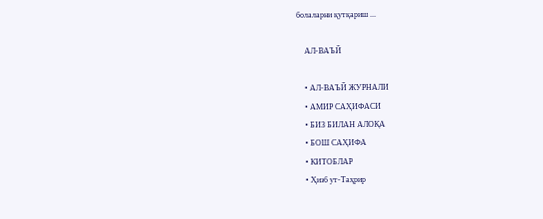болаларни қутқариш ...

    АЛ-ВАЪЙ

    • АЛ-ВАЪЙ ЖУРНАЛИ
    • АМИР САҲИФАСИ
    • БИЗ БИЛАН АЛОҚА
    • БОШ САҲИФА
    • КИТОБЛАР
    • Ҳизб ут-Таҳрир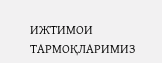ИЖТИМОИ ТАРМОҚЛАРИМИЗ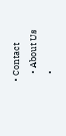• Contact
    • About Us
    •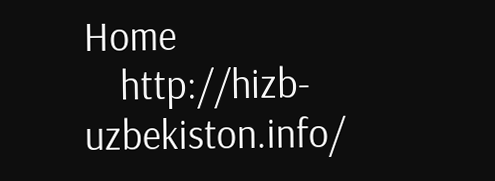Home
    http://hizb-uzbekiston.info/